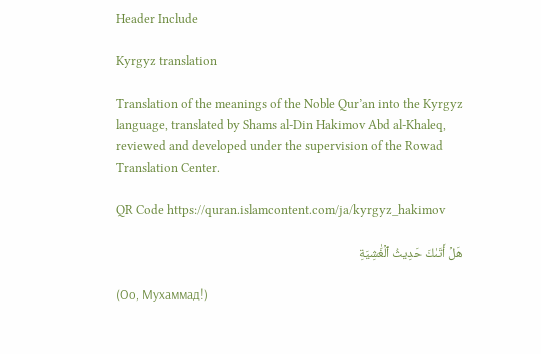Header Include

Kyrgyz translation

Translation of the meanings of the Noble Qur’an into the Kyrgyz language, translated by Shams al-Din Hakimov Abd al-Khaleq, reviewed and developed under the supervision of the Rowad Translation Center.

QR Code https://quran.islamcontent.com/ja/kyrgyz_hakimov

هَلۡ أَتَىٰكَ حَدِيثُ ٱلۡغَٰشِيَةِ

(Оо, Мухаммад!)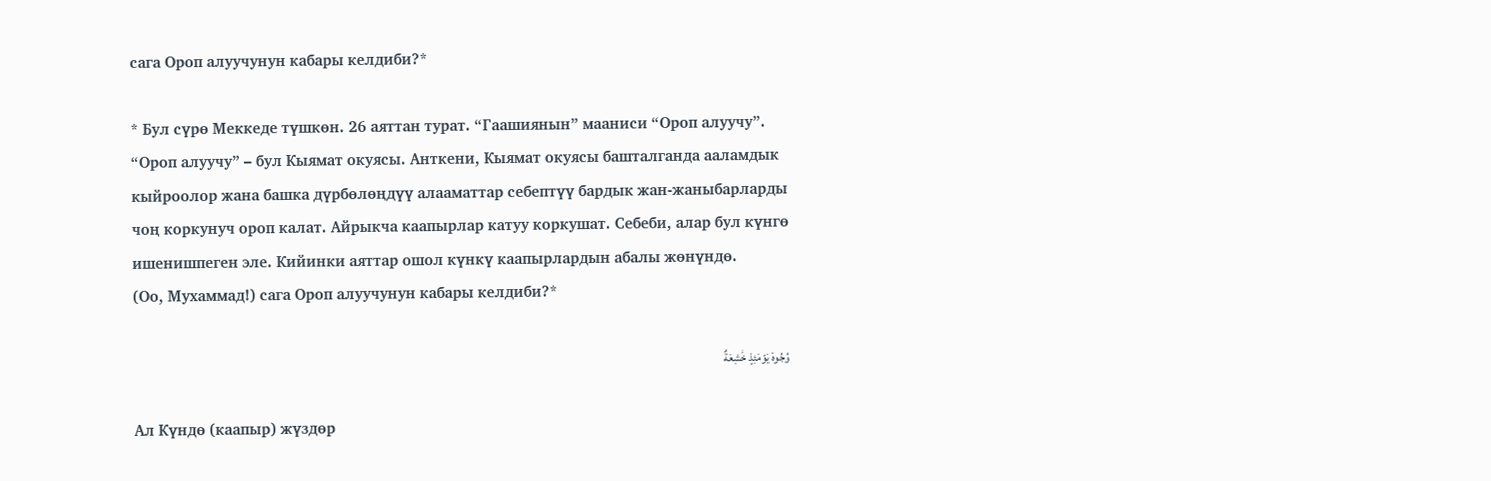сага Ороп алуучунун кабары келдиби?*

* Бул сүрө Меккеде түшкөн. 26 аяттан турат. “Гаашиянын” мааниси “Ороп алуучу”. “Ороп алуучу” – бул Кыямат окуясы. Анткени, Кыямат окуясы башталганда ааламдык кыйроолор жана башка дүрбөлөңдүү алааматтар себептүү бардык жан-жаныбарларды чоң коркунуч ороп калат. Айрыкча каапырлар катуу коркушат. Себеби, алар бул күнгө ишенишпеген эле. Кийинки аяттар ошол күнкү каапырлардын абалы жөнүндө.
(Оо, Мухаммад!) сага Ороп алуучунун кабары келдиби?*

وُجُوهٞ يَوۡمَئِذٍ خَٰشِعَةٌ

Ал Күндө (каапыр) жүздөр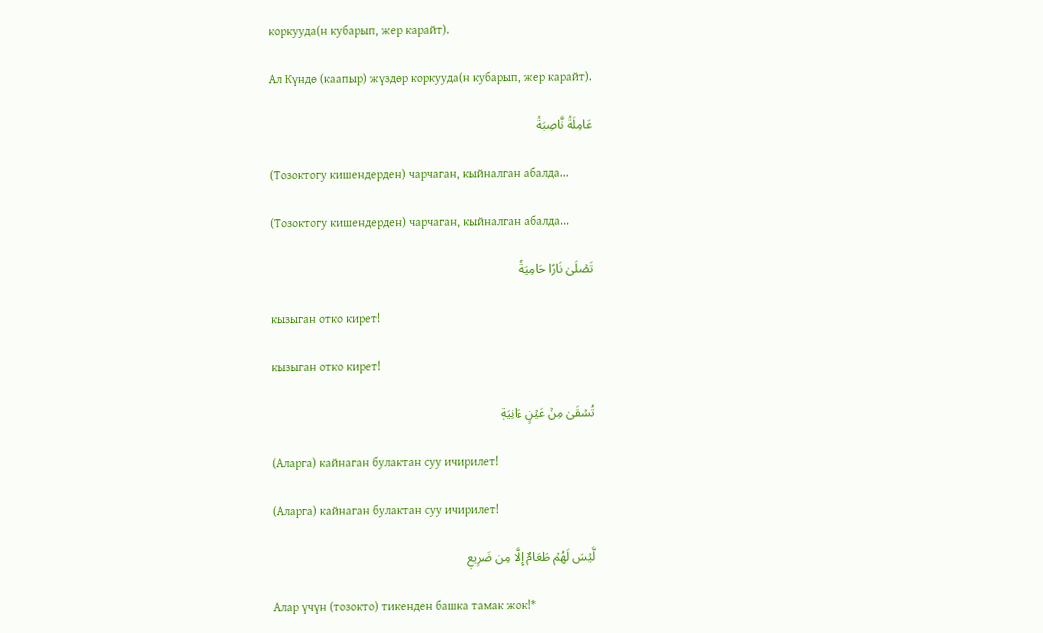коркууда(н кубарып, жер карайт).

Ал Күндө (каапыр) жүздөр коркууда(н кубарып, жер карайт).

عَامِلَةٞ نَّاصِبَةٞ

(Тозоктогу кишендерден) чарчаган, кыйналган абалда...

(Тозоктогу кишендерден) чарчаган, кыйналган абалда...

تَصۡلَىٰ نَارًا حَامِيَةٗ

кызыган отко кирет!

кызыган отко кирет!

تُسۡقَىٰ مِنۡ عَيۡنٍ ءَانِيَةٖ

(Аларга) кайнаган булактан суу ичирилет!

(Аларга) кайнаган булактан суу ичирилет!

لَّيۡسَ لَهُمۡ طَعَامٌ إِلَّا مِن ضَرِيعٖ

Алар үчүн (тозокто) тикенден башка тамак жок!*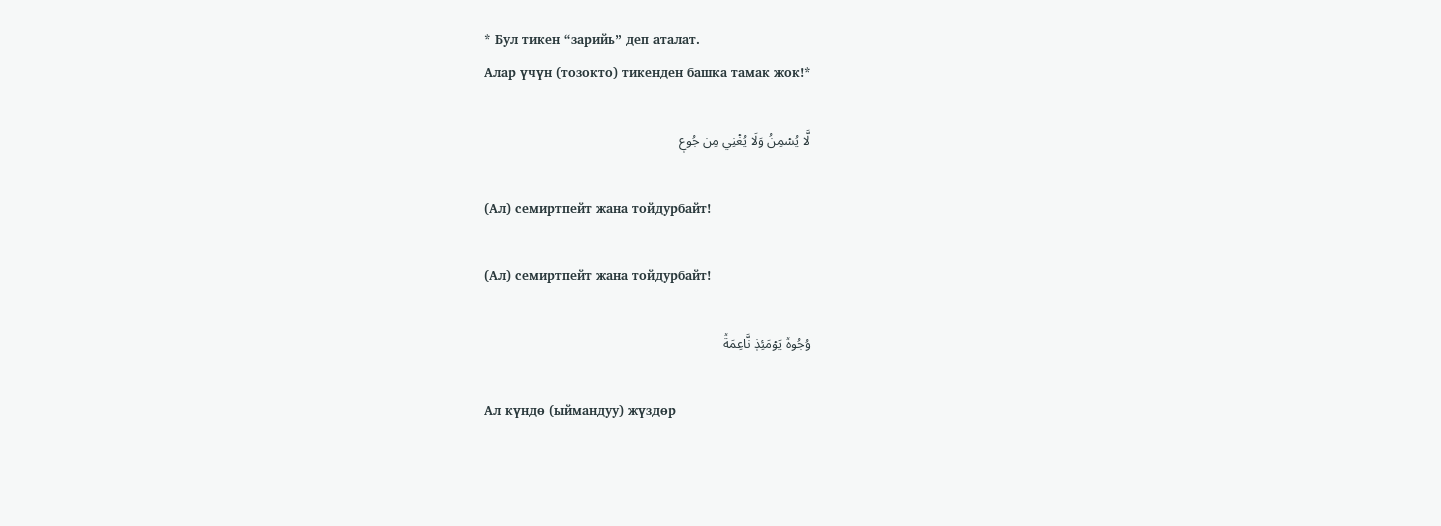* Бул тикен “зарийь” деп аталат.
Алар үчүн (тозокто) тикенден башка тамак жок!*

لَّا يُسۡمِنُ وَلَا يُغۡنِي مِن جُوعٖ

(Ал) семиртпейт жана тойдурбайт!

(Ал) семиртпейт жана тойдурбайт!

وُجُوهٞ يَوۡمَئِذٖ نَّاعِمَةٞ

Ал күндө (ыймандуу) жүздөр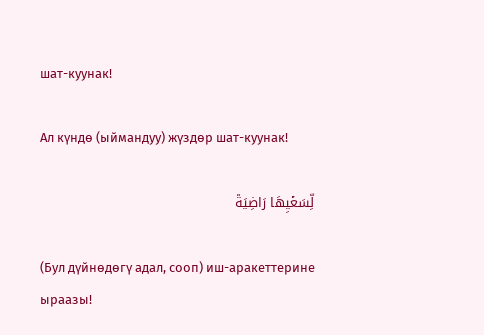шат-куунак!

Ал күндө (ыймандуу) жүздөр шат-куунак!

لِّسَعۡيِهَا رَاضِيَةٞ

(Бул дүйнөдөгү адал, сооп) иш-аракеттерине ыраазы!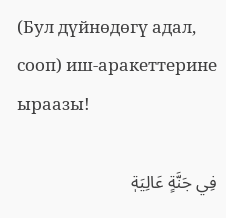(Бул дүйнөдөгү адал, сооп) иш-аракеттерине ыраазы!

فِي جَنَّةٍ عَالِيَةٖ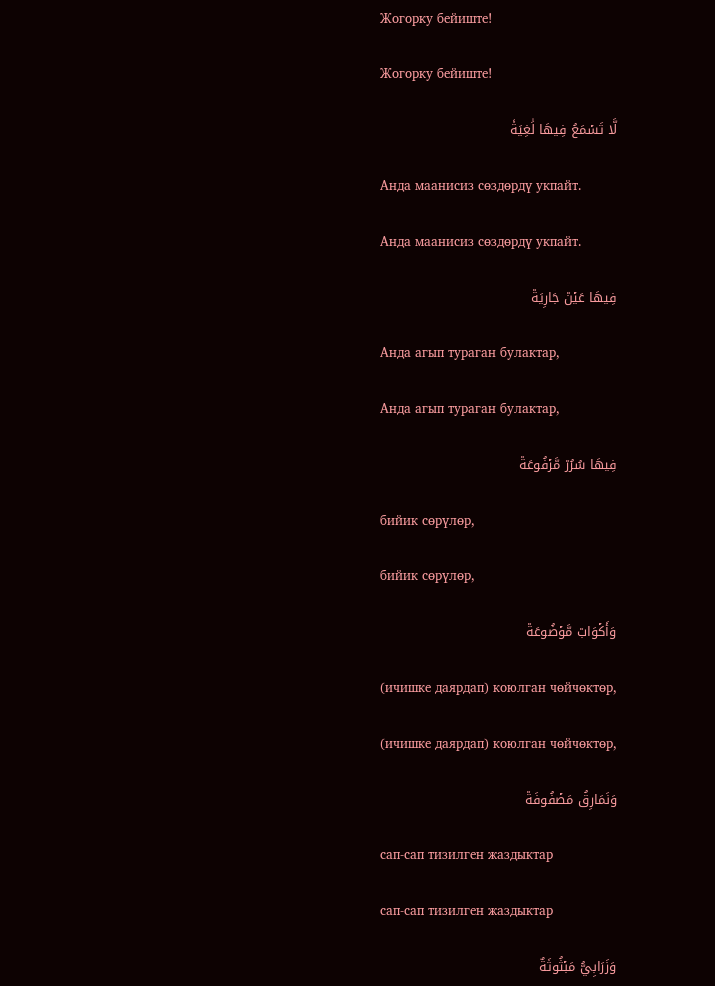Жогорку бейиште!

Жогорку бейиште!

لَّا تَسۡمَعُ فِيهَا لَٰغِيَةٗ

Анда маанисиз сөздөрдү укпайт.

Анда маанисиз сөздөрдү укпайт.

فِيهَا عَيۡنٞ جَارِيَةٞ

Анда агып тураган булактар,

Анда агып тураган булактар,

فِيهَا سُرُرٞ مَّرۡفُوعَةٞ

бийик сөрүлөр,

бийик сөрүлөр,

وَأَكۡوَابٞ مَّوۡضُوعَةٞ

(ичишке даярдап) коюлган чөйчөктөр,

(ичишке даярдап) коюлган чөйчөктөр,

وَنَمَارِقُ مَصۡفُوفَةٞ

сап-сап тизилген жаздыктар

сап-сап тизилген жаздыктар

وَزَرَابِيُّ مَبۡثُوثَةٌ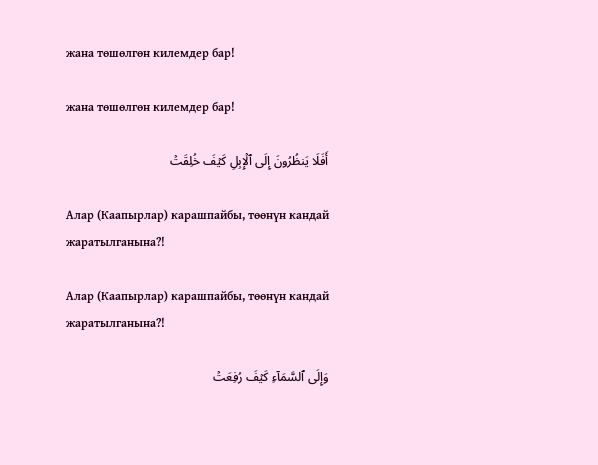жана төшөлгөн килемдер бар!

жана төшөлгөн килемдер бар!

أَفَلَا يَنظُرُونَ إِلَى ٱلۡإِبِلِ كَيۡفَ خُلِقَتۡ

Алар (Каапырлар) карашпайбы, төөнүн кандай жаратылганына?!

Алар (Каапырлар) карашпайбы, төөнүн кандай жаратылганына?!

وَإِلَى ٱلسَّمَآءِ كَيۡفَ رُفِعَتۡ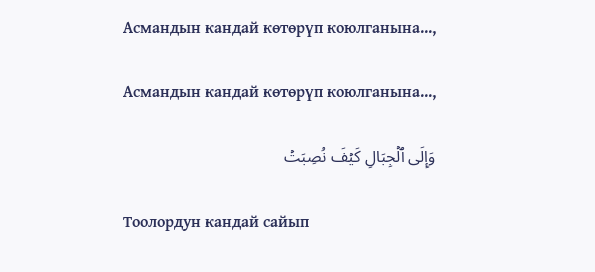Асмандын кандай көтөрүп коюлганына...,

Асмандын кандай көтөрүп коюлганына...,

وَإِلَى ٱلۡجِبَالِ كَيۡفَ نُصِبَتۡ

Тоолордун кандай сайып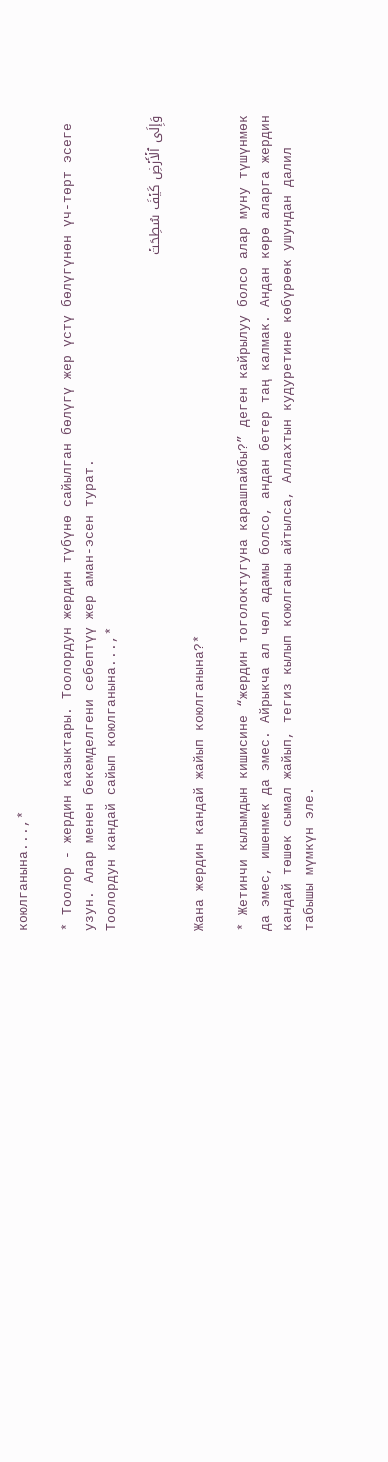коюлганына...,*

* Тоолор - жердин казыктары. Тоолордун жердин түбүнө сайылган бөлүгү жер үстү бөлүгүнөн үч-төрт эсеге узун. Алар менен бекемделгени себептүү жер аман-эсен турат.
Тоолордун кандай сайып коюлганына...,*

وَإِلَى ٱلۡأَرۡضِ كَيۡفَ سُطِحَتۡ

Жана жердин кандай жайып коюлганына?*

* Жетинчи кылымдын кишисине “жердин тоголоктугуна карашпайбы?” деген кайрылуу болсо алар муну түшүнмөк да эмес, ишенмек да эмес. Айрыкча ал чөл адамы болсо, андан бетер таң калмак. Андан көрө аларга жердин кандай төшөк сымал жайып, тегиз кылып коюлганы айтылса, Аллахтын кудуретине көбүрөөк ушундан далил табышы мүмкүн эле.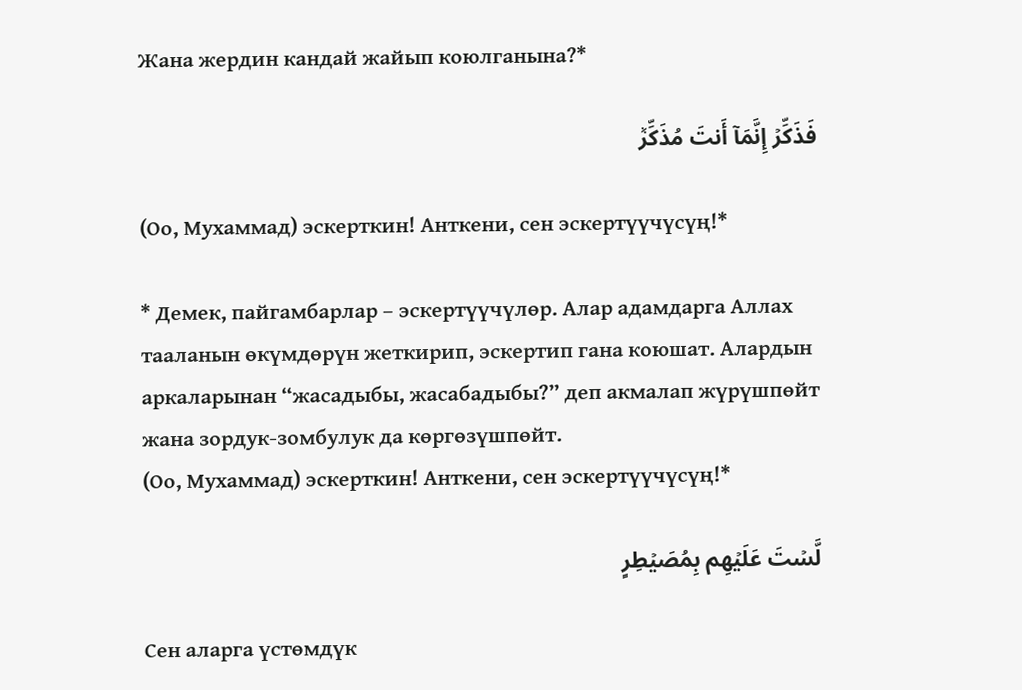Жана жердин кандай жайып коюлганына?*

فَذَكِّرۡ إِنَّمَآ أَنتَ مُذَكِّرٞ

(Оо, Мухаммад) эскерткин! Анткени, сен эскертүүчүсүң!*

* Демек, пайгамбарлар – эскертүүчүлөр. Алар адамдарга Аллах тааланын өкүмдөрүн жеткирип, эскертип гана коюшат. Алардын аркаларынан “жасадыбы, жасабадыбы?” деп акмалап жүрүшпөйт жана зордук-зомбулук да көргөзүшпөйт.
(Оо, Мухаммад) эскерткин! Анткени, сен эскертүүчүсүң!*

لَّسۡتَ عَلَيۡهِم بِمُصَيۡطِرٍ

Сен аларга үстөмдүк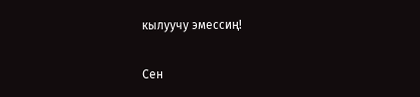кылуучу эмессиң!

Сен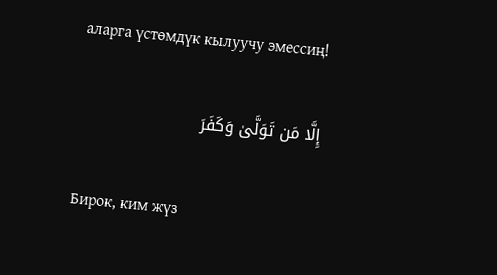аларга үстөмдүк кылуучу эмессиң!

إِلَّا مَن تَوَلَّىٰ وَكَفَرَ

Бирок, ким жүз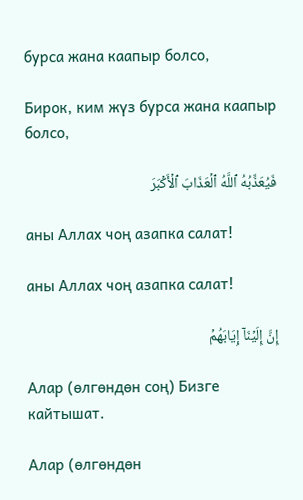бурса жана каапыр болсо,

Бирок, ким жүз бурса жана каапыр болсо,

فَيُعَذِّبُهُ ٱللَّهُ ٱلۡعَذَابَ ٱلۡأَكۡبَرَ

аны Аллах чоң азапка салат!

аны Аллах чоң азапка салат!

إِنَّ إِلَيۡنَآ إِيَابَهُمۡ

Алар (өлгөндөн соң) Бизге кайтышат.

Алар (өлгөндөн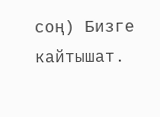соң) Бизге кайтышат.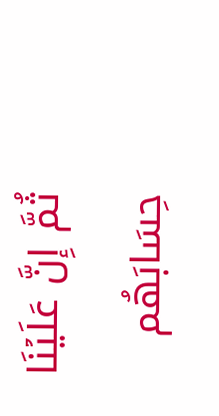ثُمَّ إِنَّ عَلَيۡنَا حِسَابَهُم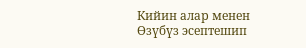Кийин алар менен Өзүбүз эсептешип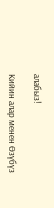алабыз!

Кийин алар менен Өзүбүз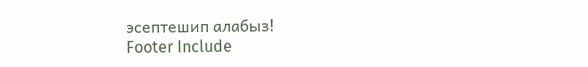эсептешип алабыз!
Footer Include